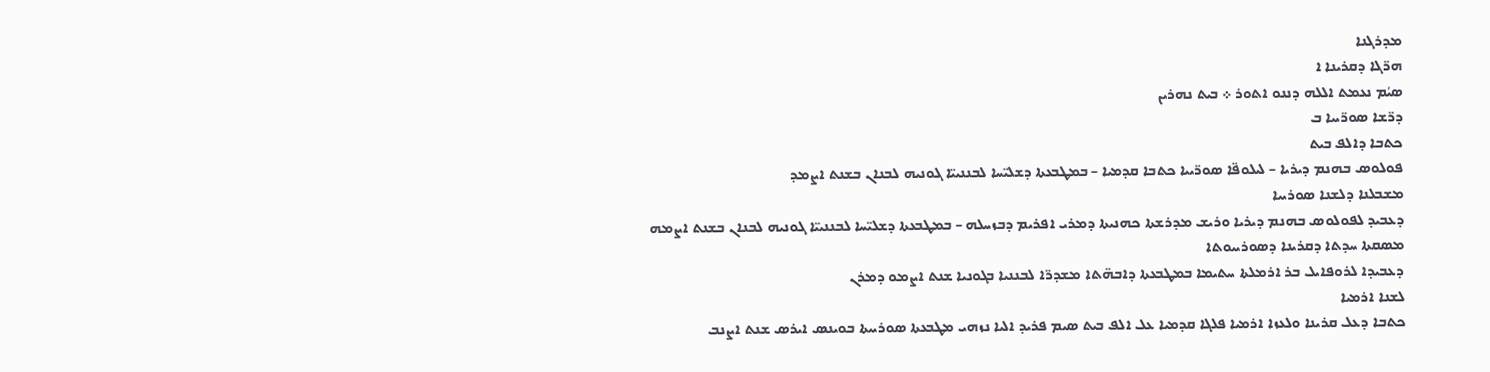ܡܕܪܓܢܐ
ܗܖ̈ܓܐ ܕܩܪܝܢܐ ܐ
ܣܝܳܡ ܢܥܡܬ ܐܠܠܗ ܕܢܢܘ ܐܬܘܪ ܀ ܒܝܬ ܢܗܪܝܢ
ܕܖ̈ܫܐ ܣܘܖ̈ܝܝܐ ܒ
ܟܬܒܐ ܕܐܠܦ ܒܝܬ
ܦܘܠܘܣ ܒܗܢܡ ܕܝܪܝܐ – ܠܝܠܘܦ̈ܐ ܣܘܖ̈ܝܝܐ ܟܬܒܐ ܩܕܡܝܐ – ܒܡܛܒܥܬܐ ܕܫܠܝ̈ܚܐ ܠܒܢܢܝܝ̈ܐ ܓܘܢܝܗ ܠܒܢܐܢ ܒܫܢܬ ܐܨܡܕ
ܡܫܒܠܢܐ ܕܠܫܢܐ ܣܘܪܝܝܐ
ܕܥܒܝܕ ܠܦܘܠܘܣ ܒܗܢܡ ܕܝܪܝܐ ܘܪܝܫ ܡܕܪܫܬܐ ܟܗܢܝܬܐ ܕܡܪܝ ܐܦܪܝܡ ܕܒܙܚܠܗ – ܒܡܛܒܥܬܐ ܕܫܠܝ̈ܚܐ ܠܒܢܢܝܝ̈ܐ ܓܘܢܝܗ ܠܒܢܐܢ ܒܫܢܬ ܐܨܡܗ
ܡܣܩܬܐ ܚܕܬܐ ܕܩܪܝܢܐ ܕܣܘܪܝܝܘܬܐ
ܕܥܒܝܕܐ ܠܪܘܦܐܝܠ ܒܪ ܐܪܡܠܬܐ ܚܬܝܡܐ ܒܡܛܒܥܬܐ ܕܐܒܗ̈ܬܐ ܡܫܕܖ̈ܐ ܠܒܢܢܝܐ ܒܓܘܢܝܐ ܫܢܬ ܐܨܡܘ ܕܡܪܢ
ܠܫܢܐ ܐܪܡܝܐ
ܟܬܒܐ ܕܥܠ ܩܪܝܢܐ ܘܠܥܙܐ ܐܪܡܝܐ ܦܠܓܐ ܩܕܡܝܐ ܥܠ ܐܠܦ ܒܝܬ ܣܝܡ ܦܪܝܕ ܐܠܝܐ ܢܙܗܝ ܡܛܒܥܬܐ ܣܘܪܝܝܬܐ ܒܘܝܢܣ ܐܝܪܣ ܫܢܬ ܐܨܢܒ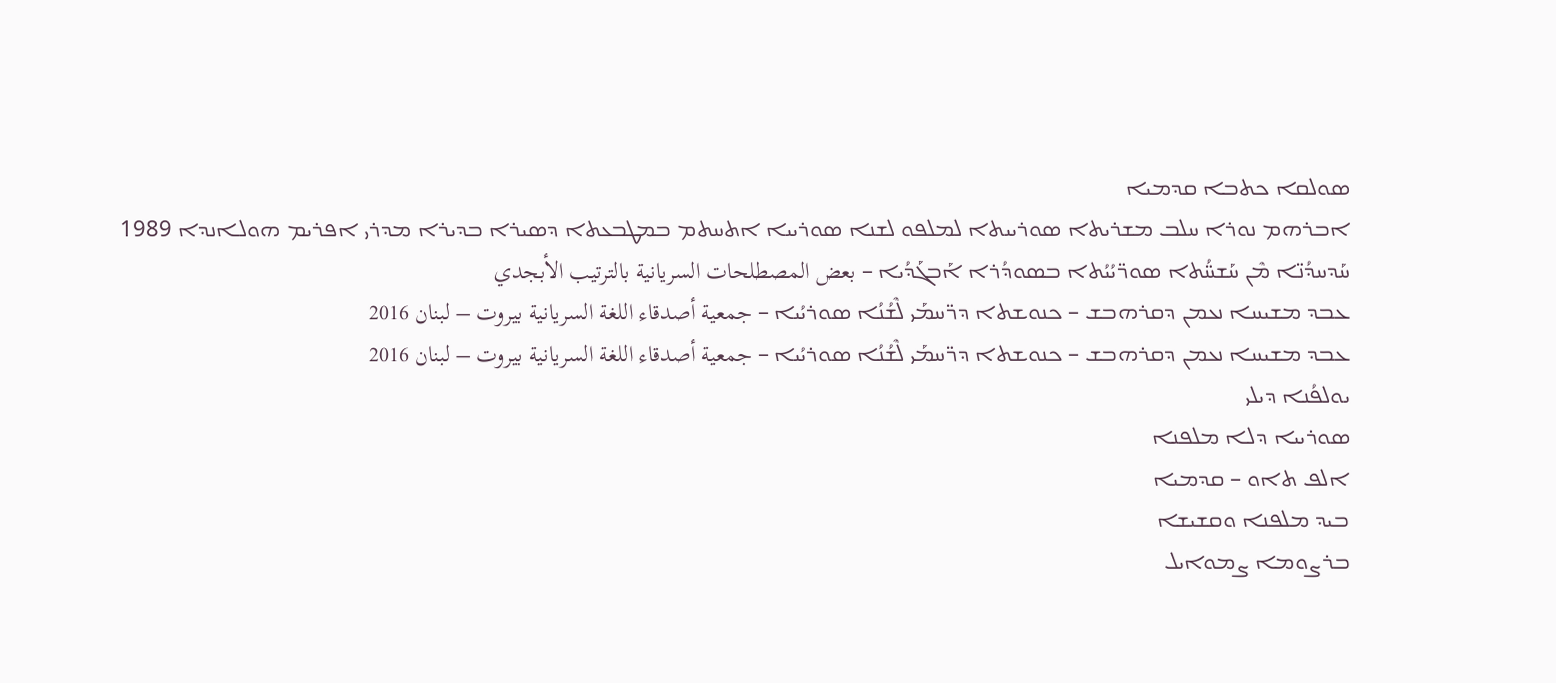ܣܘܠܩܐ ܟܬܒܐ ܩܕܡܝܐ
ܐܒܪܗܡ ܢܘܪܐ ܚܠܒ ܡܫܪܝܬܐ ܣܘܪܝܝܬܐ ܠܡܠܦܘ ܠܫܢܐ ܣܘܪܝܝܐ ܐܬܚܬܡ ܒܡܛܒܥܬܐ ܕܣܝܪܐ ܒܕܝܪܐ ܡܕܪܝ ܐܦܪܝܡ ܗܘܠܐܢܕܐ 1989
ܚܰܕܚܕܳܢ̈ܐ ܡܶܢ ܚܰܫܚ̈ܳܬܐ ܣܘܖ̈ܝܳܝܳܬܐ ܒܣܘܕܳܪܐ ܐܰܒܓܰܕܳܝܐ – بعض المصطلحات السريانية بالترتيب الأبجدي
ܥܒܕ ܡܫܝܚܐ ܢܥܡܢ ܕܩܪܗܒܫ – ܟܢܘܫܬܐ ܕܖ̈ܚܡܰܝ ܠܶܫܳܢܳܐ ܣܘܪܝܳܝܐ – جمعية أصدقاء اللغة السريانية بيروت – لبنان 2016
ܥܒܕ ܡܫܝܚܐ ܢܥܡܢ ܕܩܪܗܒܫ – ܟܢܘܫܬܐ ܕܖ̈ܚܡܰܝ ܠܶܫܳܢܳܐ ܣܘܪܝܳܝܐ – جمعية أصدقاء اللغة السريانية بيروت – لبنان 2016
ܝܘܠܦܳܢܐ ܕܝܠܝ
ܣܘܪܝܝܐ ܕܠܐ ܡܠܦܢܐ
ܐܠܦ ܬܐܘ – ܩܕܡܝܐ
ܒܝܕ ܡܠܦܢܐ ܘܩܫܝܫܐ
ܒܪܨܘܡܐ ܨܡܘܐܝܠ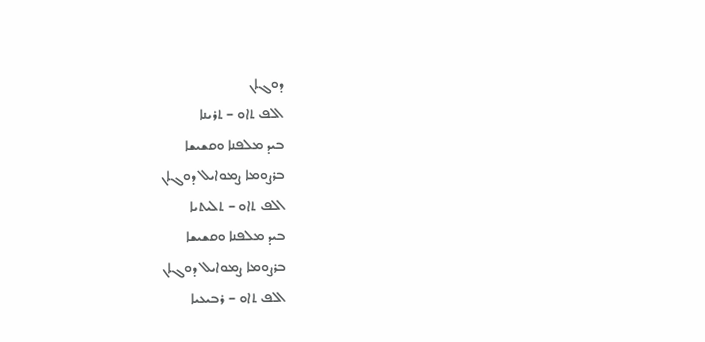ܕܘܓܐܢ
ܐܠܦ ܬܐܘ – ܬܪܝܢܐ
ܒܝܕ ܡܠܦܢܐ ܘܩܫܝܫܐ
ܒܪܨܘܡܐ ܨܡܘܐܝܠ ܕܘܓܐܢ
ܐܠܦ ܬܐܘ – ܬܠܝܬܝܐ
ܒܝܕ ܡܠܦܢܐ ܘܩܫܝܫܐ
ܒܪܨܘܡܐ ܨܡܘܐܝܠ ܕܘܓܐܢ
ܐܠܦ ܬܐܘ – ܪܒܝܥܝܐ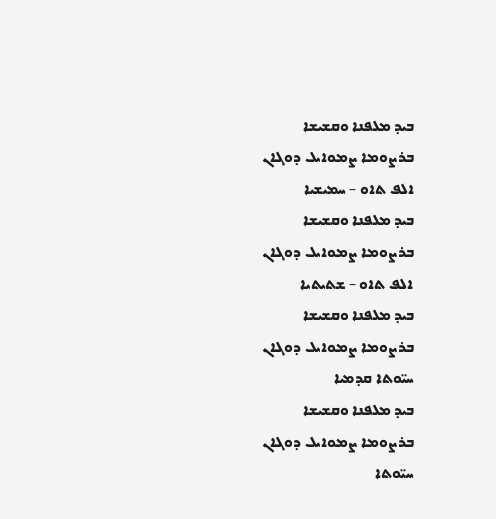ܒܝܕ ܡܠܦܢܐ ܘܩܫܝܫܐ
ܒܪܨܘܡܐ ܨܡܘܐܝܠ ܕܘܓܐܢ
ܐܠܦ ܬܐܘ – ܚܡܝܫܝܐ
ܒܝܕ ܡܠܦܢܐ ܘܩܫܝܫܐ
ܒܪܨܘܡܐ ܨܡܘܐܝܠ ܕܘܓܐܢ
ܐܠܦ ܬܐܘ – ܫܬܝܬܝܐ
ܒܝܕ ܡܠܦܢܐ ܘܩܫܝܫܐ
ܒܪܨܘܡܐ ܨܡܘܐܝܠ ܕܘܓܐܢ
ܚܝ̈ܘܬܐ ܩܕܡܝܐ
ܒܝܕ ܡܠܦܢܐ ܘܩܫܝܫܐ
ܒܪܨܘܡܐ ܨܡܘܐܝܠ ܕܘܓܐܢ
ܚܝ̈ܘܬܐ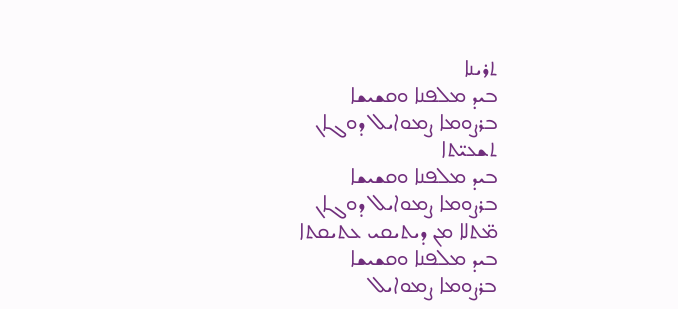ܬܪܝܢܐ
ܒܝܕ ܡܠܦܢܐ ܘܩܫܝܫܐ
ܒܪܨܘܡܐ ܨܡܘܐܝܠ ܕܘܓܐܢ
ܬܫܥܝ̈ܬܐ
ܒܝܕ ܡܠܦܢܐ ܘܩܫܝܫܐ
ܒܪܨܘܡܐ ܨܡܘܐܝܠ ܕܘܓܐܢ
ܡ̈ܬܠܐ ܡܢ ܕܝܬܝܩܝ ܥܬܝܩܬܐ
ܒܝܕ ܡܠܦܢܐ ܘܩܫܝܫܐ
ܒܪܨܘܡܐ ܨܡܘܐܝܠ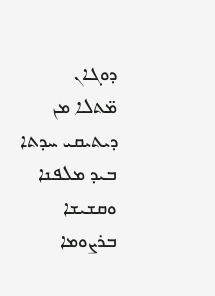ܕܘܓܐܢ
ܡ̈ܬܠܐ ܡܢ ܕܝܬܝܩܝ ܚܕܬܐ
ܒܝܕ ܡܠܦܢܐ ܘܩܫܝܫܐ
ܒܪܨܘܡܐ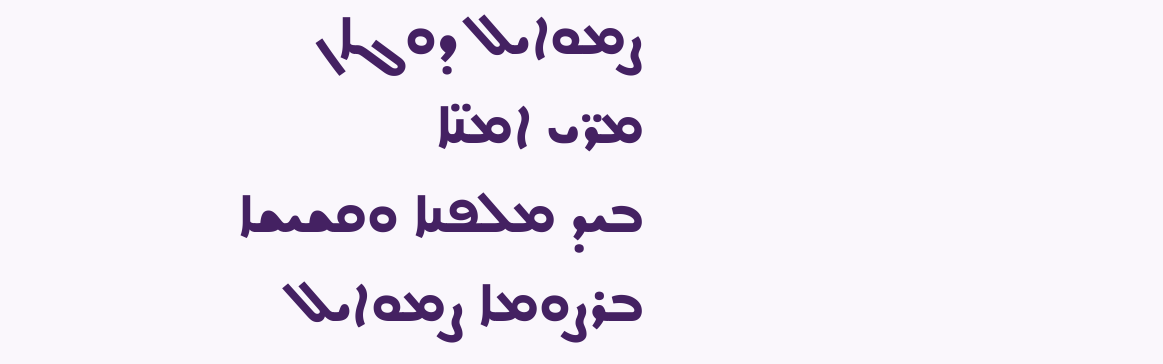ܨܡܘܐܝܠ ܕܘܓܐܢ
ܡܪ̈ܝ ܐܡܢ̈ܐ
ܒܝܕ ܡܠܦܢܐ ܘܩܫܝܫܐ
ܒܪܨܘܡܐ ܨܡܘܐܝܠ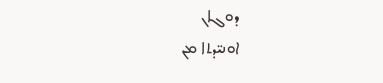ܕܘܓܐܢ
ܐܘܢܝ̈ܕܬܐ ܡܢ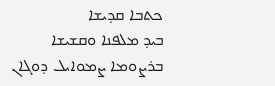ܟܬܒܐ ܩܕܝܫܐ
ܒܝܕ ܡܠܦܢܐ ܘܩܫܝܫܐ
ܒܪܨܘܡܐ ܨܡܘܐܝܠ ܕܘܓܐܢ